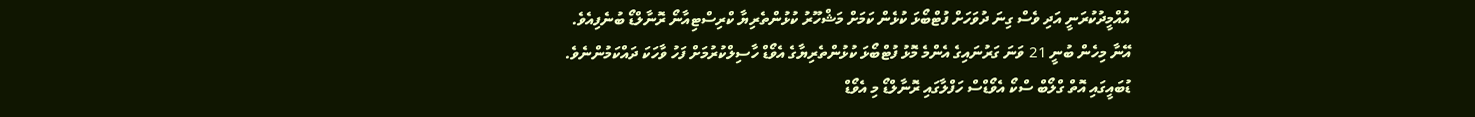އުއްމީދުކުރަނީ އަދި ވެސް ގިނަ ދުވަހަށް ފުޓްބޯޅަ ކުޅެން ކަމަށް މަޝްހޫރު ކުޅުންތެރިޔާ ކްރިސްޓިއާނޯ ރޮނާލްޑޯ ބުނެފިއެވެ.
އޭނާ މިހެން ބުނީ 21 ވަނަ ގަރުނައިގެ އެންމެ މޮޅު ފުޓްބޯޅަ ކުޅުންތެރިޔާގެ އެވޯޑް ހާސިލްކުރުމަށް ފަހު ވާހަކަ ދައްކަމުންނެވެ.
ޑުބައީގައި އޮތް ގްލޯބް ސްކޯ އެވޯޑްސް ހަފްލާގައި ރޮނާލްޑޯ މި އެވޯޑް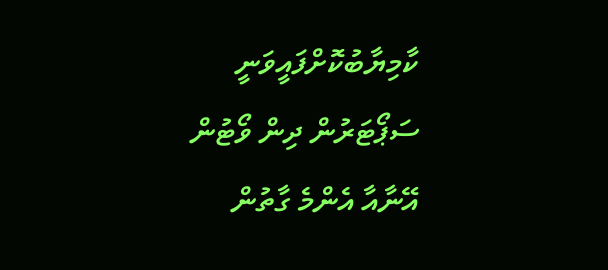ކާމިޔާބުކޮށްފައީވަނީ ސަޕޯޓަރުން ދިން ވޯޓުން އޭނާއާ އެންމެ ގާތުން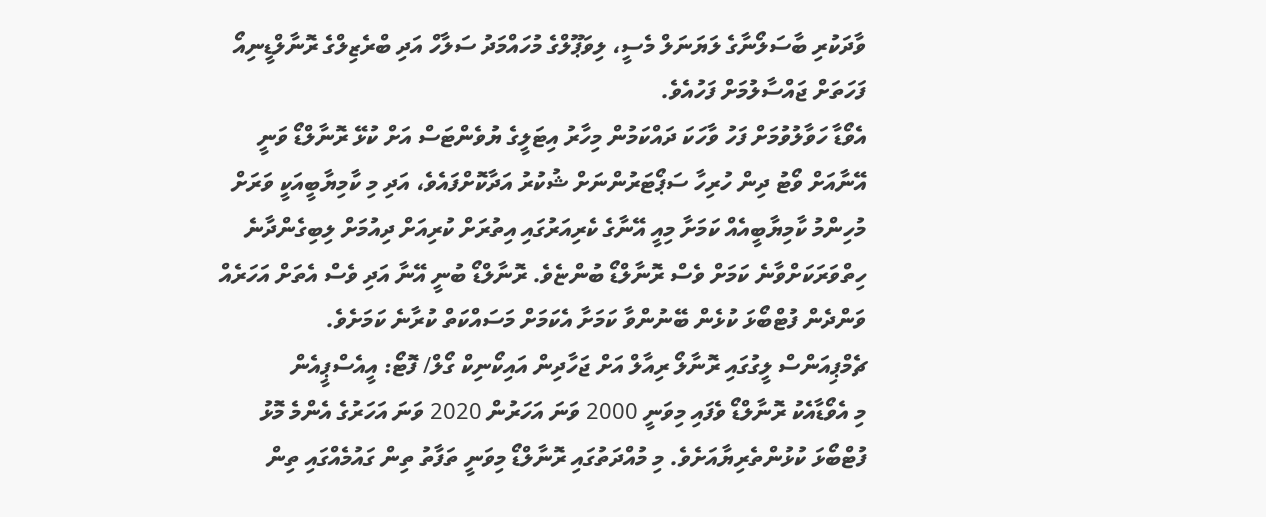ވާދަކުރި ބާސަލޯނާގެ ލަޔަނަލް މެސީ، ލިވަޕޫލްގެ މުހައްމަދު ސަލާހް އަދި ބްރެޒިލްގެ ރޮނާލްޑީނިއޯ ފަހަތަށް ޖައްސާލުމަށް ފަހުއެވެ.
އެވޯޑާ ހަވާލުވުމަށް ފަހު ވާހަކަ ދައްކަމުން މިހާރު އިޓަލީގެ ޔުވެންޓަސް އަށް ކުޅޭ ރޮނާލްޑޯ ވަނީ އޭނާއަށް ވޯޓު ދިން ހުރިހާ ސަޕޯޓަރުންނަށް ޝުކުރު އަދާކޮށްފައެވެ، އަދި މި ކާމިޔާބީއަކީ ވަރަށް މުހިންމު ކާމިޔާބީއެއް ކަމަށާ މިއީ އޭނާގެ ކެރިއަރުގައި އިތުރަށް ކުރިއަށް ދިއުމަށް ލިބިގެންދާނެ ހިތްވަރަކަށްވާނެ ކަމަށް ވެސް ރޮނާލްޑޯ ބުންޏެވެ. ރޮނާލްޑޯ ބުނީ އޭނާ އަދި ވެސް އެތަށް އަހަރެއް ވަންދެން ފުޓްބޯޅަ ކުޅެން ބޭނުންވާ ކަމަށާ އެކަމަށް މަސައްކަތް ކުރާނެ ކަމަށެވެ.
ޗެމްޕިއަންސް ލީގުގައި ރޮނާލޯ ރިއާލް އަށް ޖަހާދިން އައިކޯނިކް ގޯލް/ ފޮޓޯ: އީއެސްޕީއެން
މި އެވޯޑާއެކު ރޮނާލްޑޯ ވެފައި މިވަނީ 2000 ވަނަ އަހަރުން 2020 ވަނަ އަހަރުގެ އެންމެ މޮޅު ފުޓްބޯޅަ ކުޅުންތެރިޔާއަށެވެ. މި މުއްދަތުގައި ރޮނާލްޑޯ މިވަނީ ތަފާތު ތިން ގައުމެއްގައި ތިން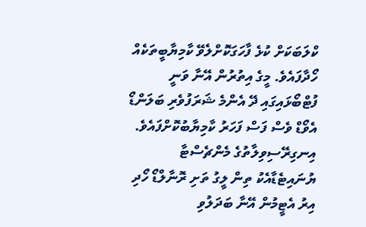ކްލަބަކަށް ކުޅެ ފާހަގަކޮށްލެވޭ ކާމިޔާބީތަކެއް ހޯދާފައެވެ. މީގެ އިތުރުން އޭނާ ވަނީ ފުޓްބޯޅައިގައި ދޭ އެންމެ ޝަރަފުވެރި ބަލަންޑޯ އެވޯޑް ވެސް ފަސް ފަހަރު ކާމިޔާބުކޮށްފައެވެ.
އިނގިރޭސިވިލާތުގެ މެންޗެސްޓާ ޔުނައިޓެޑާއެކު ތިން ލީގު ތަށި ރޮނާލްޑޯ ހޯދި އިރު އެޓީމުން އޭނާ ބަދަލުވި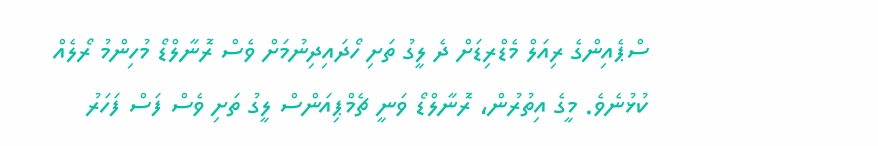ސްޕެއިންގެ ރިއަލް މެޑްރިޑަށް ދެ ލީގު ތަށި ހޯދައިދިނުމަށް ވެސް ރޮނާލްޑޯ މުހިންމު ރޯލެއް ކުޅުނެވެ. މީގެ އިތުރުން، ރޮނާލްޑޯ ވަނީ ޗެމްޕިއަންސް ލީގު ތަށި ވެސް ފަސް ފަހަރު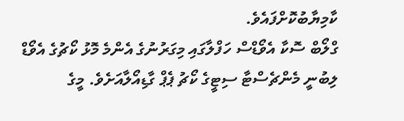ކާމިޔާބުކޮށްފައެވެ.
ގްލޯބް ސޮކާ އެވޯޑްސް ހަފްލާގައި މިގަރުނުގެ އެންމެ މޮޅު ކޯޗުގެ އެވޯޑް ލިބުނީ މެންޗެސްޓާ ސިޓީގެ ކޯޗު ޕެޕް ގާޑިއޯލާއަށެވެ. މީގެ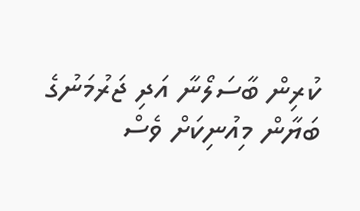ކުރިން ބާސަލޯނާ އަދި ޖަރުމަނުގެ ބަޔާން މިއުނިކަށް ވެސް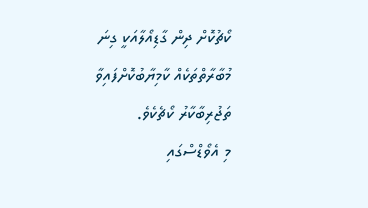ކޯޗުކޮށް ދިން ގާޑިއޯލާއަކީ ގިނަ މުބާރާތްތަކެއް ކާމިޔާބުކޮށްފައިވާ ތަޖުރިބާކާރު ކޯޗެކެވެ.
މި އެވޯޑްސްގައި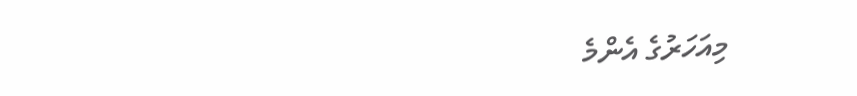މިއަހަރުގެ އެންމެ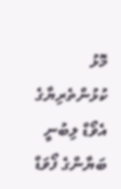މޮޅު ކުޅުންތެރިޔާގެ އެވޯޑް ލިބުނީ ބަޔާންގެ ފޯވަޑް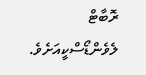ރޮބާޓް ލެވެންޑޯސްކީއަށެވެ.